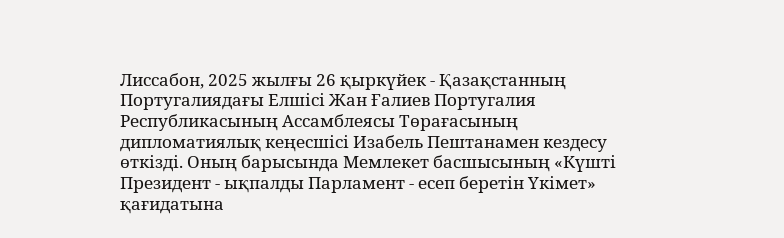Лиссабон, 2025 жылғы 26 қыркүйек - Қазақстанның Португалиядағы Елшісі Жан Ғалиев Португалия Республикасының Ассамблеясы Төрағасының дипломатиялық кеңесшісі Изабель Пештанамен кездесу өткізді. Оның барысында Мемлекет басшысының «Күшті Президент - ықпалды Парламент - есеп беретін Үкімет» қағидатына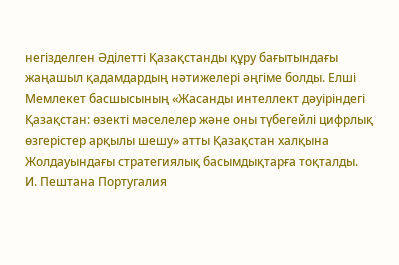негізделген Әділетті Қазақстанды құру бағытындағы жаңашыл қадамдардың нәтижелері әңгіме болды. Елші Мемлекет басшысының «Жасанды интеллект дәуіріндегі Қазақстан: өзекті мәселелер және оны түбегейлі цифрлық өзгерістер арқылы шешу» атты Қазақстан халқына Жолдауындағы стратегиялық басымдықтарға тоқталды.
И. Пештана Португалия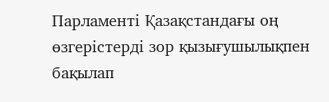Парламенті Қазақстандағы оң өзгерістерді зор қызығушылықпен бақылап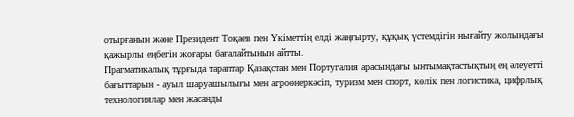отырғанын және Президент Тоқаев пен Үкіметтің елді жаңғырту, құқық үстемдігін нығайту жолындағы қажырлы еңбегін жоғары бағалайтынын айтты.
Прагматикалық тұрғыда тараптар Қазақстан мен Португалия арасындағы ынтымақтастықтың ең әлеуетті бағыттарын - ауыл шаруашылығы мен агроөнеркәсіп, туризм мен спорт, көлік пен логистика, цифрлық технологиялар мен жасанды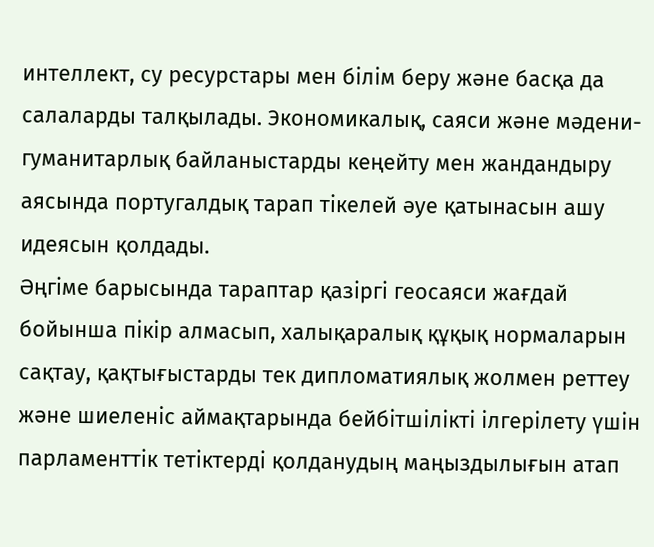интеллект, су ресурстары мен білім беру және басқа да салаларды талқылады. Экономикалық, саяси және мәдени-гуманитарлық байланыстарды кеңейту мен жандандыру аясында португалдық тарап тікелей әуе қатынасын ашу идеясын қолдады.
Әңгіме барысында тараптар қазіргі геосаяси жағдай бойынша пікір алмасып, халықаралық құқық нормаларын сақтау, қақтығыстарды тек дипломатиялық жолмен реттеу және шиеленіс аймақтарында бейбітшілікті ілгерілету үшін парламенттік тетіктерді қолданудың маңыздылығын атап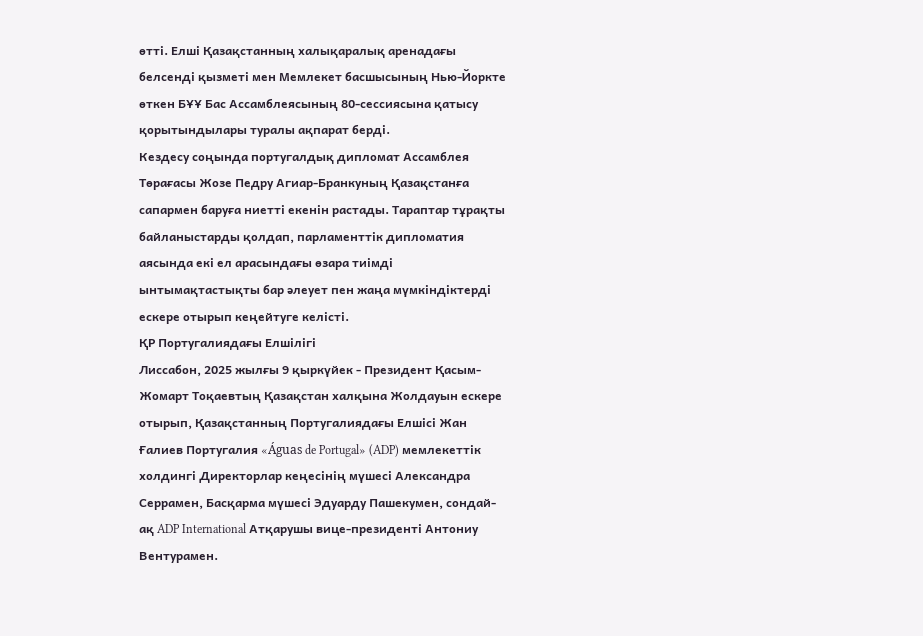өтті. Елші Қазақстанның халықаралық аренадағы белсенді қызметі мен Мемлекет басшысының Нью-Йоркте өткен БҰҰ Бас Ассамблеясының 80-сессиясына қатысу қорытындылары туралы ақпарат берді.
Кездесу соңында португалдық дипломат Ассамблея Төрағасы Жозе Педру Агиар-Бранкуның Қазақстанға сапармен баруға ниетті екенін растады. Тараптар тұрақты байланыстарды қолдап, парламенттік дипломатия аясында екі ел арасындағы өзара тиімді ынтымақтастықты бар әлеует пен жаңа мүмкіндіктерді ескере отырып кеңейтуге келісті.
ҚР Португалиядағы Елшілігі
Лиссабон, 2025 жылғы 9 қыркүйек - Президент Қасым-Жомарт Тоқаевтың Қазақстан халқына Жолдауын ескере отырып, Қазақстанның Португалиядағы Елшісі Жан Ғалиев Португалия «Águas de Portugal» (ADP) мемлекеттік холдингі Директорлар кеңесінің мүшесі Александра Серрамен, Басқарма мүшесі Эдуарду Пашекумен, сондай-ақ ADP International Атқарушы вице-президенті Антониу Вентурамен.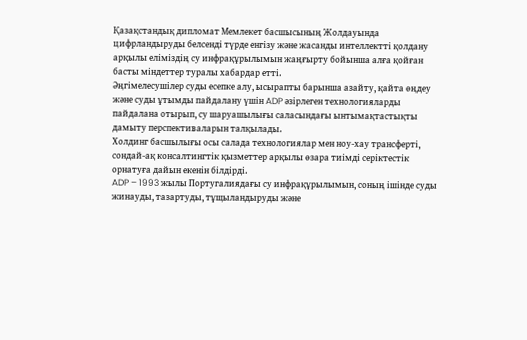Қазақстандық дипломат Мемлекет басшысының Жолдауында цифрландыруды белсенді түрде енгізу және жасанды интеллектті қолдану арқылы еліміздің су инфрақұрылымын жаңғырту бойынша алға қойған басты міндеттер туралы хабардар етті.
Әңгімелесушілер суды есепке алу, ысырапты барынша азайту, қайта өңдеу және суды ұтымды пайдалану үшін ADP әзірлеген технологияларды пайдалана отырып, су шаруашылығы саласындағы ынтымақтастықты дамыту перспективаларын талқылады.
Холдинг басшылығы осы салада технологиялар мен ноу-хау трансферті, сондай-ақ консалтингтік қызметтер арқылы өзара тиімді серіктестік орнатуға дайын екенін білдірді.
ADP – 1993 жылы Португалиядағы су инфрақұрылымын, соның ішінде суды жинауды, тазартуды, тұщыландыруды және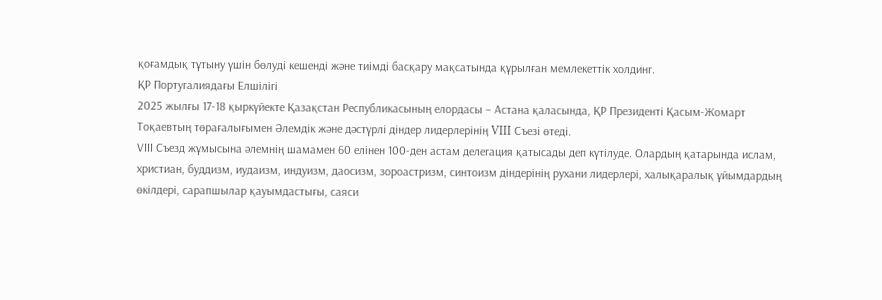қоғамдық тұтыну үшін бөлуді кешенді және тиімді басқару мақсатында құрылған мемлекеттік холдинг.
ҚР Португалиядағы Елшілігі
2025 жылғы 17-18 қыркүйекте Қазақстан Республикасының елордасы – Астана қаласында, ҚР Президенті Қасым-Жомарт Тоқаевтың төрағалығымен Әлемдік және дәстүрлі діндер лидерлерінің VIII Съезі өтеді.
VIІI Съезд жұмысына әлемнің шамамен 60 елінен 100-ден астам делегация қатысады деп күтілуде. Олардың қатарында ислам, христиан, буддизм, иудаизм, индуизм, даосизм, зороастризм, синтоизм діндерінің рухани лидерлері, халықаралық ұйымдардың өкілдері, сарапшылар қауымдастығы, саяси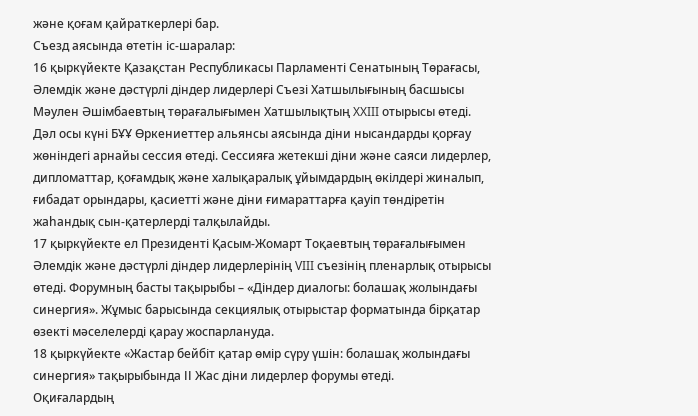және қоғам қайраткерлері бар.
Съезд аясында өтетін іс-шаралар:
16 қыркүйекте Қазақстан Республикасы Парламенті Сенатының Төрағасы, Әлемдік және дәстүрлі діндер лидерлері Съезі Хатшылығының басшысы Мәулен Әшімбаевтың төрағалығымен Хатшылықтың XXIII отырысы өтеді.
Дәл осы күні БҰҰ Өркениеттер альянсы аясында діни нысандарды қорғау жөніндегі арнайы сессия өтеді. Сессияға жетекші діни және саяси лидерлер, дипломаттар, қоғамдық және халықаралық ұйымдардың өкілдері жиналып, ғибадат орындары, қасиетті және діни ғимараттарға қауіп төндіретін жаһандық сын-қатерлерді талқылайды.
17 қыркүйекте ел Президенті Қасым-Жомарт Тоқаевтың төрағалығымен Әлемдік және дәстүрлі діндер лидерлерінің VIII съезінің пленарлық отырысы өтеді. Форумның басты тақырыбы – «Діндер диалогы: болашақ жолындағы синергия». Жұмыс барысында секциялық отырыстар форматында бірқатар өзекті мәселелерді қарау жоспарлануда.
18 қыркүйекте «Жастар бейбіт қатар өмір сүру үшін: болашақ жолындағы синергия» тақырыбында ІІ Жас діни лидерлер форумы өтеді.
Оқиғалардың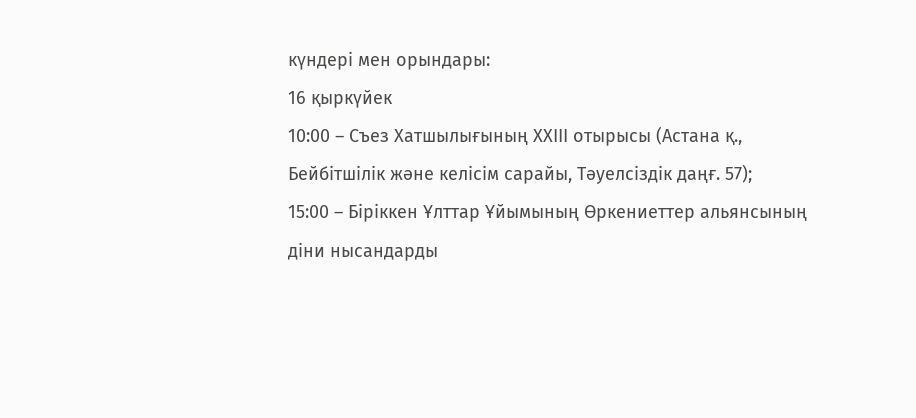күндері мен орындары:
16 қыркүйек
10:00 – Съез Хатшылығының XXІІІ отырысы (Астана қ., Бейбітшілік және келісім сарайы, Тәуелсіздік даңғ. 57);
15:00 – Біріккен Ұлттар Ұйымының Өркениеттер альянсының діни нысандарды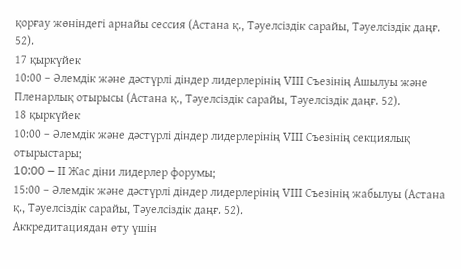қорғау жөніндегі арнайы сессия (Астана қ., Тәуелсіздік сарайы, Тәуелсіздік даңғ. 52).
17 қыркүйек
10:00 – Әлемдік және дәстүрлі діндер лидерлерінің VIII Съезінің Ашылуы және Пленарлық отырысы (Астана қ., Тәуелсіздік сарайы, Тәуелсіздік даңғ. 52).
18 қыркүйек
10:00 – Әлемдік және дәстүрлі діндер лидерлерінің VIII Съезінің секциялық отырыстары;
10:00 – II Жас діни лидерлер форумы;
15:00 – Әлемдік және дәстүрлі діндер лидерлерінің VIII Съезінің жабылуы (Астана қ., Тәуелсіздік сарайы, Тәуелсіздік даңғ. 52).
Аккредитациядан өту үшін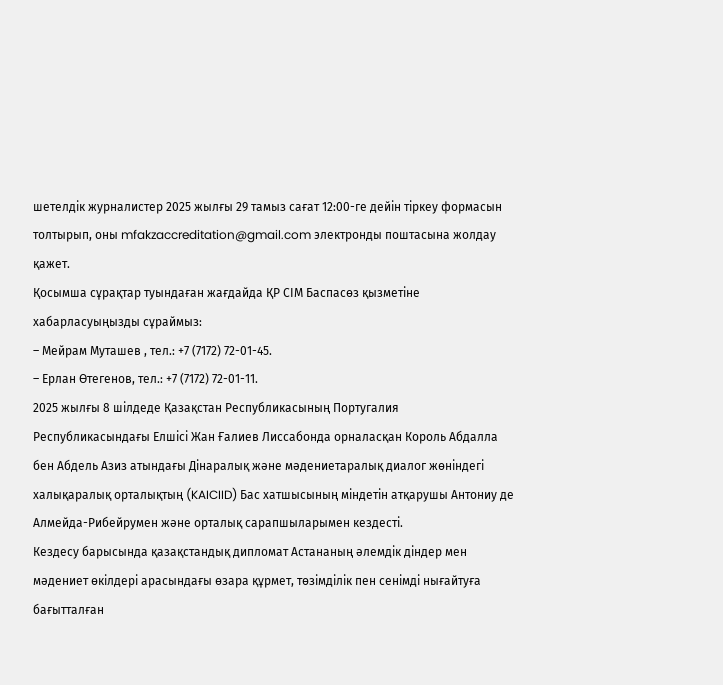шетелдік журналистер 2025 жылғы 29 тамыз сағат 12:00-ге дейін тіркеу формасын толтырып, оны mfakzaccreditation@gmail.com электронды поштасына жолдау қажет.
Қосымша сұрақтар туындаған жағдайда ҚР СІМ Баспасөз қызметіне хабарласуыңызды сұраймыз:
– Мейрам Муташев , тел.: +7 (7172) 72-01-45.
– Ерлан Өтегенов, тел.: +7 (7172) 72-01-11.
2025 жылғы 8 шілдеде Қазақстан Республикасының Португалия Республикасындағы Елшісі Жан Ғалиев Лиссабонда орналасқан Король Абдалла бен Абдель Азиз атындағы Дінаралық және мәдениетаралық диалог жөніндегі халықаралық орталықтың (KAICIID) Бас хатшысының міндетін атқарушы Антониу де Алмейда-Рибейрумен және орталық сарапшыларымен кездесті.
Кездесу барысында қазақстандық дипломат Астананың әлемдік діндер мен мәдениет өкілдері арасындағы өзара құрмет, төзімділік пен сенімді нығайтуға бағытталған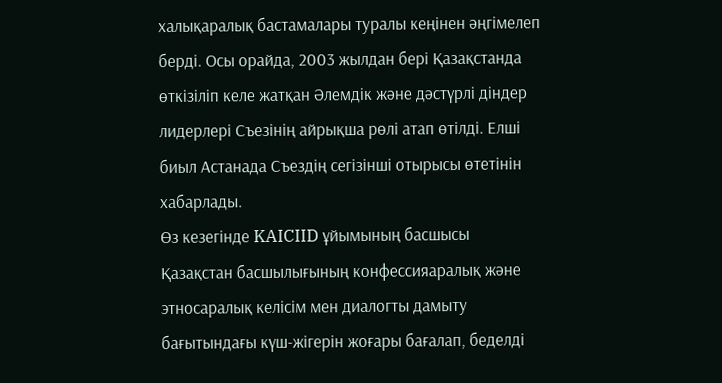халықаралық бастамалары туралы кеңінен әңгімелеп берді. Осы орайда, 2003 жылдан бері Қазақстанда өткізіліп келе жатқан Әлемдік және дәстүрлі діндер лидерлері Съезінің айрықша рөлі атап өтілді. Елші биыл Астанада Съездің сегізінші отырысы өтетінін хабарлады.
Өз кезегінде KAICIID ұйымының басшысы Қазақстан басшылығының конфессияаралық және этносаралық келісім мен диалогты дамыту бағытындағы күш-жігерін жоғары бағалап, беделді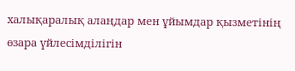халықаралық алаңдар мен ұйымдар қызметінің өзара үйлесімділігін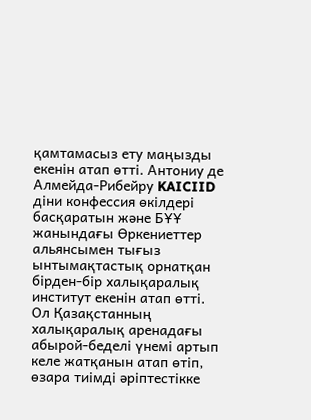қамтамасыз ету маңызды екенін атап өтті. Антониу де Алмейда-Рибейру KAICIID діни конфессия өкілдері басқаратын және БҰҰ жанындағы Өркениеттер альянсымен тығыз ынтымақтастық орнатқан бірден-бір халықаралық институт екенін атап өтті.
Ол Қазақстанның халықаралық аренадағы абырой-беделі үнемі артып келе жатқанын атап өтіп, өзара тиімді әріптестікке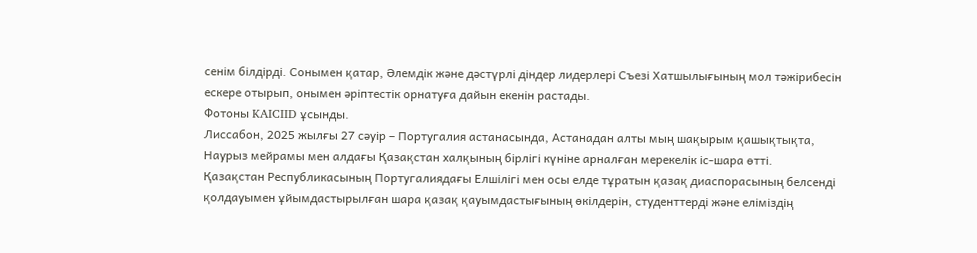сенім білдірді. Сонымен қатар, Әлемдік және дәстүрлі діндер лидерлері Съезі Хатшылығының мол тәжірибесін ескере отырып, онымен әріптестік орнатуға дайын екенін растады.
Фотоны KAICIID ұсынды.
Лиссабон, 2025 жылғы 27 сәуір – Португалия астанасында, Астанадан алты мың шақырым қашықтықта, Наурыз мейрамы мен алдағы Қазақстан халқының бірлігі күніне арналған мерекелік іс-шара өтті.
Қазақстан Республикасының Португалиядағы Елшілігі мен осы елде тұратын қазақ диаспорасының белсенді қолдауымен ұйымдастырылған шара қазақ қауымдастығының өкілдерін, студенттерді және еліміздің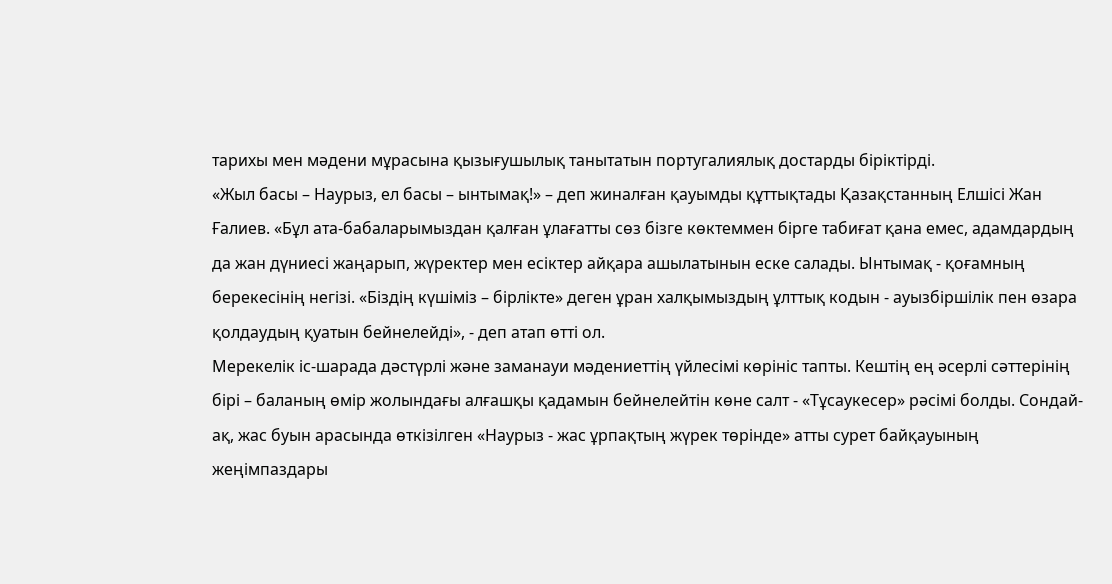тарихы мен мәдени мұрасына қызығушылық танытатын португалиялық достарды біріктірді.
«Жыл басы – Наурыз, ел басы – ынтымақ!» – деп жиналған қауымды құттықтады Қазақстанның Елшісі Жан Ғалиев. «Бұл ата-бабаларымыздан қалған ұлағатты сөз бізге көктеммен бірге табиғат қана емес, адамдардың да жан дүниесі жаңарып, жүректер мен есіктер айқара ашылатынын еске салады. Ынтымақ - қоғамның берекесінің негізі. «Біздің күшіміз – бірлікте» деген ұран халқымыздың ұлттық кодын - ауызбіршілік пен өзара қолдаудың қуатын бейнелейді», - деп атап өтті ол.
Мерекелік іс-шарада дәстүрлі және заманауи мәдениеттің үйлесімі көрініс тапты. Кештің ең әсерлі сәттерінің бірі – баланың өмір жолындағы алғашқы қадамын бейнелейтін көне салт - «Тұсаукесер» рәсімі болды. Сондай-ақ, жас буын арасында өткізілген «Наурыз - жас ұрпақтың жүрек төрінде» атты сурет байқауының жеңімпаздары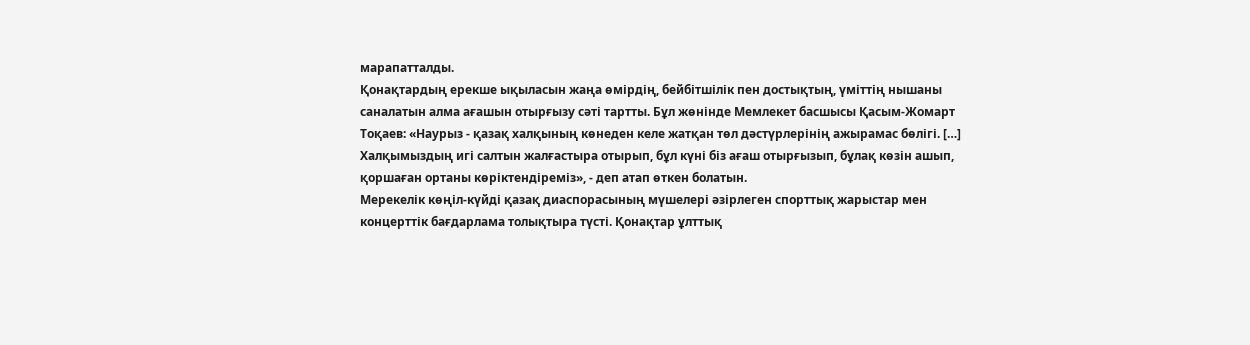марапатталды.
Қонақтардың ерекше ықыласын жаңа өмірдің, бейбітшілік пен достықтың, үміттің нышаны саналатын алма ағашын отырғызу сәті тартты. Бұл жөнінде Мемлекет басшысы Қасым-Жомарт Тоқаев: «Наурыз - қазақ халқының көнеден келе жатқан төл дәстүрлерінің ажырамас бөлігі. […] Халқымыздың игі салтын жалғастыра отырып, бұл күні біз ағаш отырғызып, бұлақ көзін ашып, қоршаған ортаны көріктендіреміз», - деп атап өткен болатын.
Мерекелік көңіл-күйді қазақ диаспорасының мүшелері әзірлеген спорттық жарыстар мен концерттік бағдарлама толықтыра түсті. Қонақтар ұлттық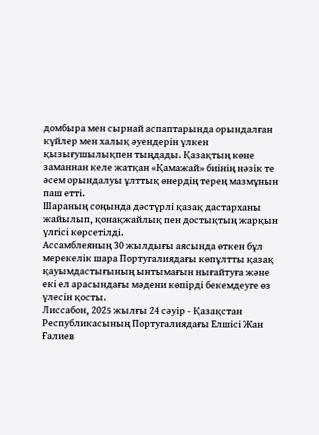домбыра мен сырнай аспаптарында орындалған күйлер мен халық әуендерін үлкен қызығушылықпен тыңдады. Қазақтың көне заманнан келе жатқан «Қамажай» биінің нәзік те әсем орындалуы ұлттық өнердің терең мазмұнын паш етті.
Шараның соңында дәстүрлі қазақ дастарханы жайылып, қонақжайлық пен достықтың жарқын үлгісі көрсетілді.
Ассамблеяның 30 жылдығы аясында өткен бұл мерекелік шара Португалиядағы көпұлтты қазақ қауымдастығының ынтымағын нығайтуға және екі ел арасындағы мәдени көпірді бекемдеуге өз үлесін қосты.
Лиссабон, 2025 жылғы 24 сәуір - Қазақстан Республикасының Португалиядағы Елшісі Жан Ғалиев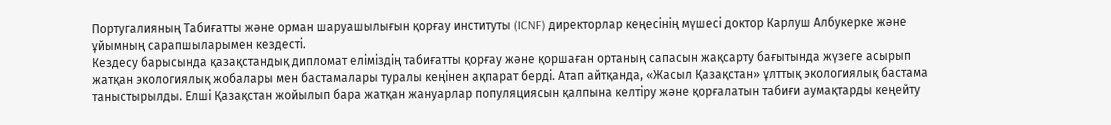Португалияның Табиғатты және орман шаруашылығын қорғау институты (ICNF) директорлар кеңесінің мүшесі доктор Карлуш Албукерке және ұйымның сарапшыларымен кездесті.
Кездесу барысында қазақстандық дипломат еліміздің табиғатты қорғау және қоршаған ортаның сапасын жақсарту бағытында жүзеге асырып жатқан экологиялық жобалары мен бастамалары туралы кеңінен ақпарат берді. Атап айтқанда, «Жасыл Қазақстан» ұлттық экологиялық бастама таныстырылды. Елші Қазақстан жойылып бара жатқан жануарлар популяциясын қалпына келтіру және қорғалатын табиғи аумақтарды кеңейту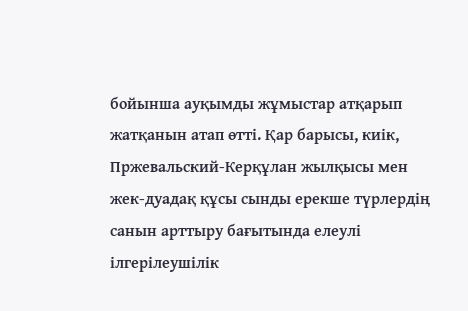бойынша ауқымды жұмыстар атқарып жатқанын атап өтті. Қар барысы, киік, Пржевальский-Керқұлан жылқысы мен жек-дуадақ құсы сынды ерекше түрлердің санын арттыру бағытында елеулі ілгерілеушілік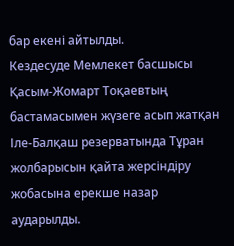бар екені айтылды.
Кездесуде Мемлекет басшысы Қасым-Жомарт Тоқаевтың бастамасымен жүзеге асып жатқан Іле-Балқаш резерватында Тұран жолбарысын қайта жерсіндіру жобасына ерекше назар аударылды.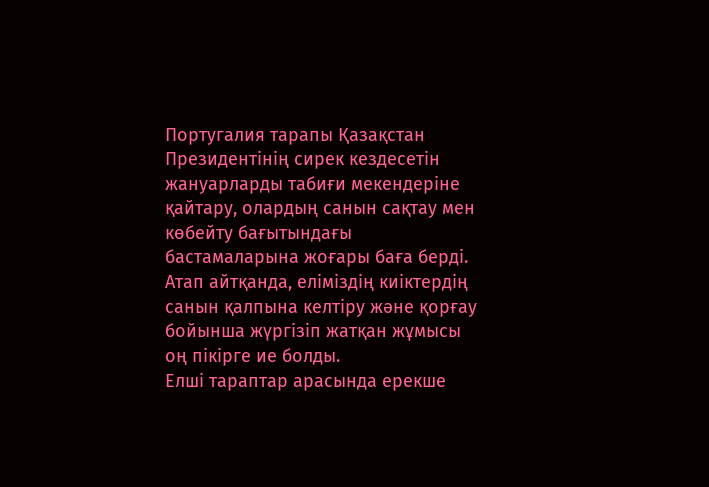Португалия тарапы Қазақстан Президентінің сирек кездесетін жануарларды табиғи мекендеріне қайтару, олардың санын сақтау мен көбейту бағытындағы бастамаларына жоғары баға берді. Атап айтқанда, еліміздің киіктердің санын қалпына келтіру және қорғау бойынша жүргізіп жатқан жұмысы оң пікірге ие болды.
Елші тараптар арасында ерекше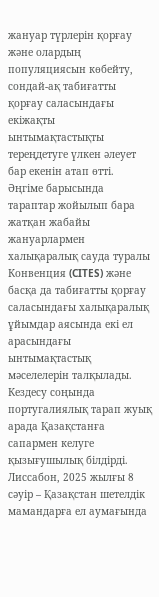жануар түрлерін қорғау және олардың популяциясын көбейту, сондай-ақ табиғатты қорғау саласындағы екіжақты ынтымақтастықты тереңдетуге үлкен әлеует бар екенін атап өтті.
Әңгіме барысында тараптар жойылып бара жатқан жабайы жануарлармен халықаралық сауда туралы Конвенция (CITES) және басқа да табиғатты қорғау саласындағы халықаралық ұйымдар аясында екі ел арасындағы ынтымақтастық мәселелерін талқылады.
Кездесу соңында португалиялық тарап жуық арада Қазақстанға сапармен келуге қызығушылық білдірді.
Лиссабон, 2025 жылғы 8 сәуір – Қазақстан шетелдік мамандарға ел аумағында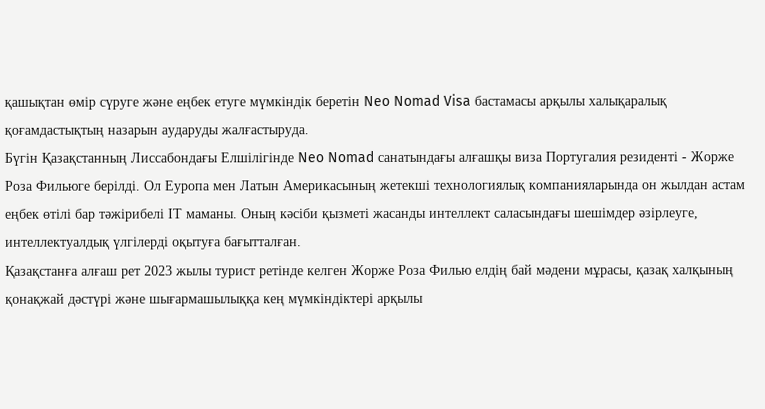қашықтан өмір сүруге және еңбек етуге мүмкіндік беретін Neo Nomad Visa бастамасы арқылы халықаралық қоғамдастықтың назарын аударуды жалғастыруда.
Бүгін Қазақстанның Лиссабондағы Елшілігінде Neo Nomad санатындағы алғашқы виза Португалия резиденті - Жорже Роза Фильюге берілді. Ол Еуропа мен Латын Америкасының жетекші технологиялық компанияларында он жылдан астам еңбек өтілі бар тәжірибелі ІТ маманы. Оның кәсіби қызметі жасанды интеллект саласындағы шешімдер әзірлеуге, интеллектуалдық үлгілерді оқытуға бағытталған.
Қазақстанға алғаш рет 2023 жылы турист ретінде келген Жорже Роза Филью елдің бай мәдени мұрасы, қазақ халқының қонақжай дәстүрі және шығармашылыққа кең мүмкіндіктері арқылы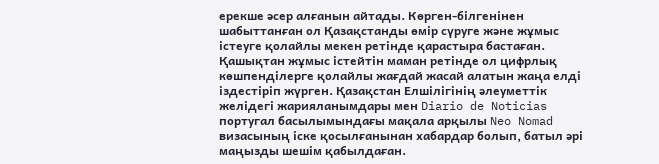ерекше әсер алғанын айтады. Көрген-білгенінен шабыттанған ол Қазақстанды өмір сүруге және жұмыс істеуге қолайлы мекен ретінде қарастыра бастаған.
Қашықтан жұмыс істейтін маман ретінде ол цифрлық көшпенділерге қолайлы жағдай жасай алатын жаңа елді іздестіріп жүрген. Қазақстан Елшілігінің әлеуметтік желідегі жарияланымдары мен Diario de Noticias португал басылымындағы мақала арқылы Neo Nomad визасының іске қосылғанынан хабардар болып, батыл әрі маңызды шешім қабылдаған.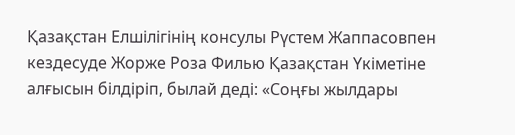Қазақстан Елшілігінің консулы Рүстем Жаппасовпен кездесуде Жорже Роза Филью Қазақстан Үкіметіне алғысын білдіріп, былай деді: «Соңғы жылдары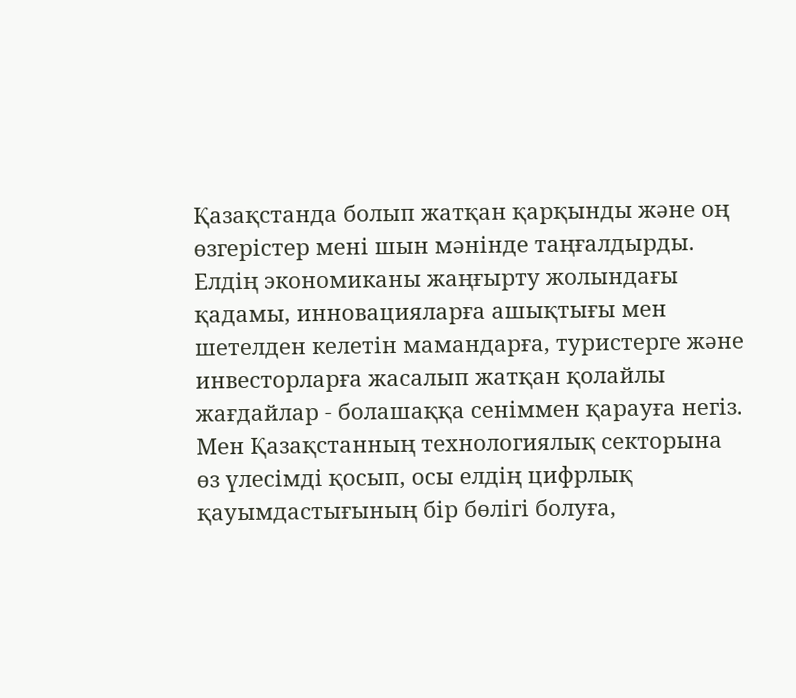Қазақстанда болып жатқан қарқынды және оң өзгерістер мені шын мәнінде таңғалдырды. Елдің экономиканы жаңғырту жолындағы қадамы, инновацияларға ашықтығы мен шетелден келетін мамандарға, туристерге және инвесторларға жасалып жатқан қолайлы жағдайлар - болашаққа сеніммен қарауға негіз. Мен Қазақстанның технологиялық секторына өз үлесімді қосып, осы елдің цифрлық қауымдастығының бір бөлігі болуға,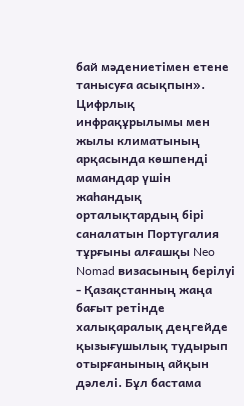бай мәдениетімен етене танысуға асықпын».
Цифрлық инфрақұрылымы мен жылы климатының арқасында көшпенді мамандар үшін жаһандық орталықтардың бірі саналатын Португалия тұрғыны алғашқы Neo Nomad визасының берілуі - Қазақстанның жаңа бағыт ретінде халықаралық деңгейде қызығушылық тудырып отырғанының айқын дәлелі. Бұл бастама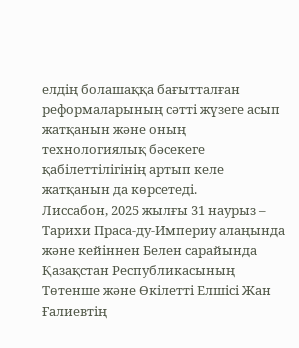елдің болашаққа бағытталған реформаларының сәтті жүзеге асып жатқанын және оның технологиялық бәсекеге қабілеттілігінің артып келе жатқанын да көрсетеді.
Лиссабон, 2025 жылғы 31 наурыз – Тарихи Праса-ду-Империу алаңында және кейіннен Белен сарайында Қазақстан Республикасының Төтенше және Өкілетті Елшісі Жан Ғалиевтің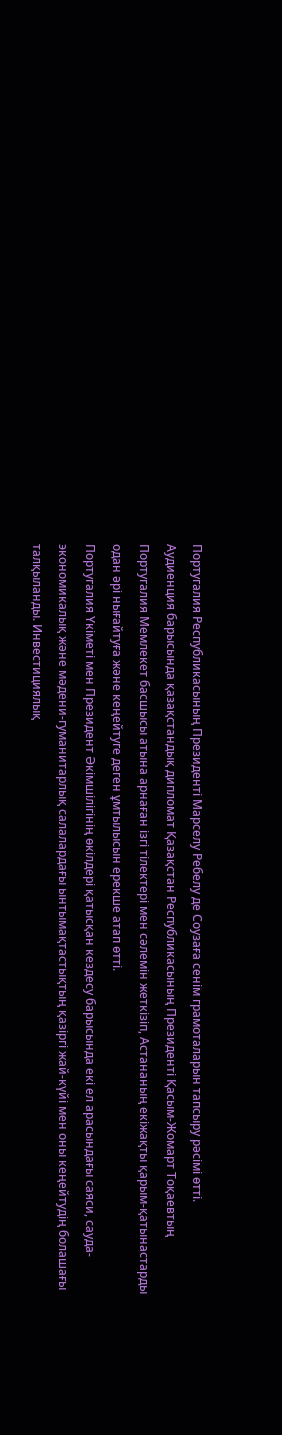Португалия Республикасының Президенті Марселу Ребелу де Соузаға сенім грамоталарын тапсыру рәсімі өтті.
Аудиенция барысында қазақстандық дипломат Қазақстан Республикасының Президенті Қасым-Жомарт Тоқаевтың Португалия Мемлекет басшысы атына арнаған ізгі тілектері мен сәлемін жеткізіп, Астананың екіжақты қарым-қатынастарды одан әрі нығайтуға және кеңейтуге деген ұмтылысын ерекше атап өтті.
Португалия Үкіметі мен Президент Әкімшілігінің өкілдері қатысқан кездесу барысында екі ел арасындағы саяси, сауда-экономикалық және мәдени-гуманитарлық салалардағы ынтымақтастықтың қазіргі жай-күйі мен оны кеңейтудің болашағы талқыланды. Инвестициялық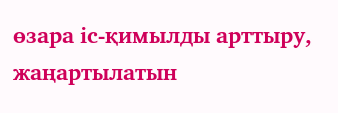өзара іс-қимылды арттыру, жаңартылатын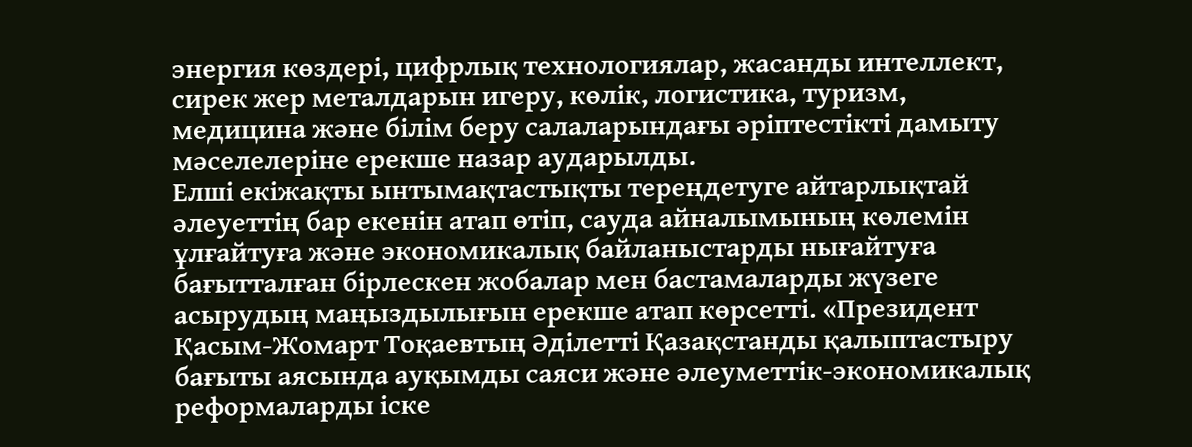энергия көздері, цифрлық технологиялар, жасанды интеллект, сирек жер металдарын игеру, көлік, логистика, туризм, медицина және білім беру салаларындағы әріптестікті дамыту мәселелеріне ерекше назар аударылды.
Елші екіжақты ынтымақтастықты тереңдетуге айтарлықтай әлеуеттің бар екенін атап өтіп, сауда айналымының көлемін ұлғайтуға және экономикалық байланыстарды нығайтуға бағытталған бірлескен жобалар мен бастамаларды жүзеге асырудың маңыздылығын ерекше атап көрсетті. «Президент Қасым-Жомарт Тоқаевтың Әділетті Қазақстанды қалыптастыру бағыты аясында ауқымды саяси және әлеуметтік-экономикалық реформаларды іске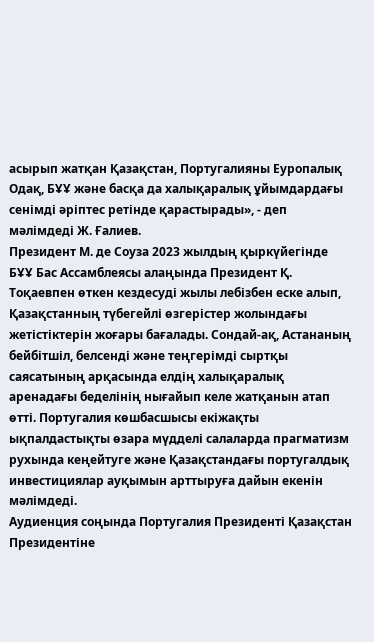асырып жатқан Қазақстан, Португалияны Еуропалық Одақ, БҰҰ және басқа да халықаралық ұйымдардағы сенімді әріптес ретінде қарастырады», - деп мәлімдеді Ж. Ғалиев.
Президент М. де Соуза 2023 жылдың қыркүйегінде БҰҰ Бас Ассамблеясы алаңында Президент Қ. Тоқаевпен өткен кездесуді жылы лебізбен еске алып, Қазақстанның түбегейлі өзгерістер жолындағы жетістіктерін жоғары бағалады. Сондай-ақ, Астананың бейбітшіл, белсенді және теңгерімді сыртқы саясатының арқасында елдің халықаралық аренадағы беделінің нығайып келе жатқанын атап өтті. Португалия көшбасшысы екіжақты ықпалдастықты өзара мүдделі салаларда прагматизм рухында кеңейтуге және Қазақстандағы португалдық инвестициялар ауқымын арттыруға дайын екенін мәлімдеді.
Аудиенция соңында Португалия Президенті Қазақстан Президентіне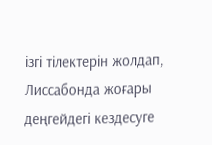ізгі тілектерін жолдап, Лиссабонда жоғары деңгейдегі кездесуге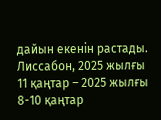дайын екенін растады.
Лиссабон, 2025 жылғы 11 қаңтар – 2025 жылғы 8-10 қаңтар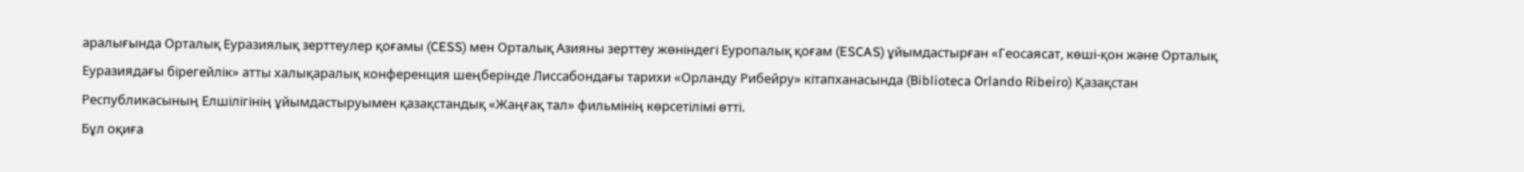аралығында Орталық Еуразиялық зерттеулер қоғамы (CESS) мен Орталық Азияны зерттеу жөніндегі Еуропалық қоғам (ESCAS) ұйымдастырған «Геосаясат, көші-қон және Орталық Еуразиядағы бірегейлік» атты халықаралық конференция шеңберінде Лиссабондағы тарихи «Орланду Рибейру» кітапханасында (Biblioteca Orlando Ribeiro) Қазақстан Республикасының Елшілігінің ұйымдастыруымен қазақстандық «Жаңғақ тал» фильмінің көрсетілімі өтті.
Бұл оқиға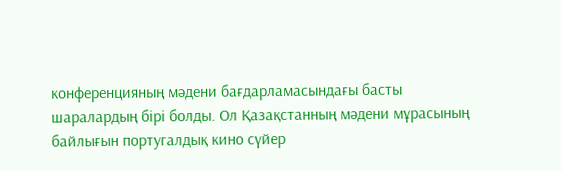конференцияның мәдени бағдарламасындағы басты шаралардың бірі болды. Ол Қазақстанның мәдени мұрасының байлығын португалдық кино сүйер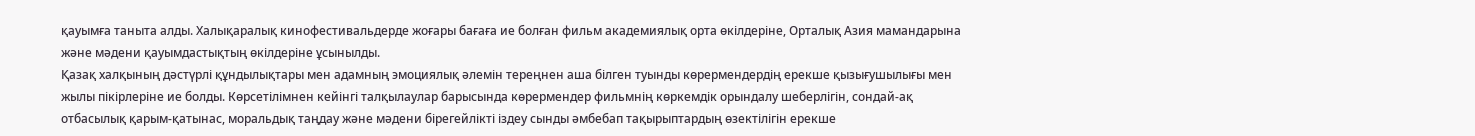қауымға таныта алды. Халықаралық кинофестивальдерде жоғары бағаға ие болған фильм академиялық орта өкілдеріне, Орталық Азия мамандарына және мәдени қауымдастықтың өкілдеріне ұсынылды.
Қазақ халқының дәстүрлі құндылықтары мен адамның эмоциялық әлемін тереңнен аша білген туынды көрермендердің ерекше қызығушылығы мен жылы пікірлеріне ие болды. Көрсетілімнен кейінгі талқылаулар барысында көрермендер фильмнің көркемдік орындалу шеберлігін, сондай-ақ отбасылық қарым-қатынас, моральдық таңдау және мәдени бірегейлікті іздеу сынды әмбебап тақырыптардың өзектілігін ерекше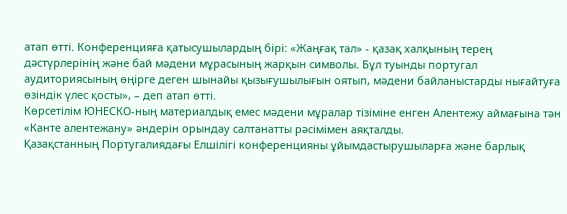атап өтті. Конференцияға қатысушылардың бірі: «Жаңғақ тал» - қазақ халқының терең дәстүрлерінің және бай мәдени мұрасының жарқын символы. Бұл туынды португал аудиториясының өңірге деген шынайы қызығушылығын оятып, мәдени байланыстарды нығайтуға өзіндік үлес қосты», – деп атап өтті.
Көрсетілім ЮНЕСКО-ның материалдық емес мәдени мұралар тізіміне енген Алентежу аймағына тән «Канте алентежану» әндерін орындау салтанатты рәсімімен аяқталды.
Қазақстанның Португалиядағы Елшілігі конференцияны ұйымдастырушыларға және барлық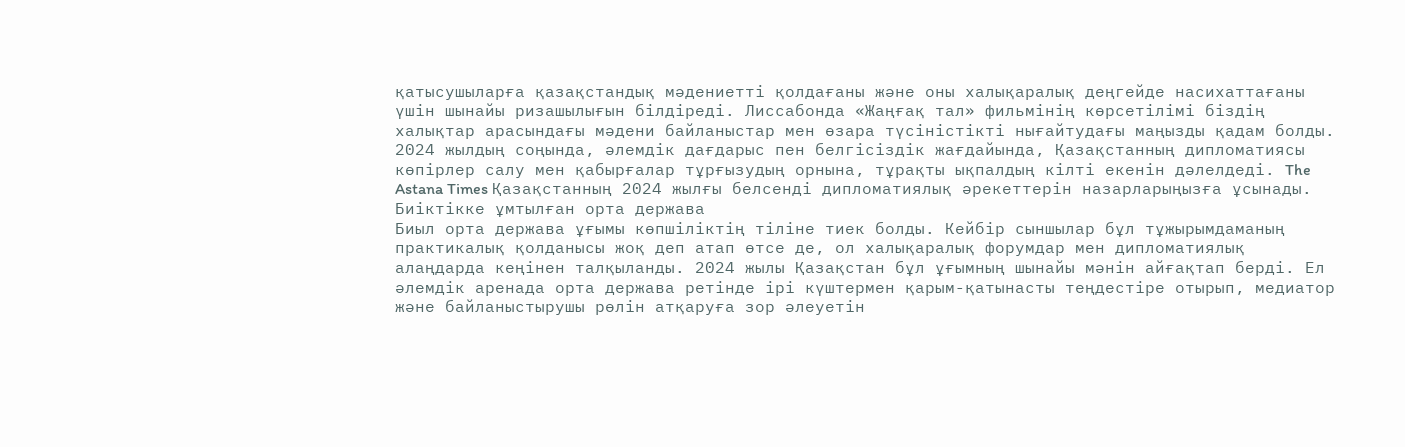қатысушыларға қазақстандық мәдениетті қолдағаны және оны халықаралық деңгейде насихаттағаны үшін шынайы ризашылығын білдіреді. Лиссабонда «Жаңғақ тал» фильмінің көрсетілімі біздің халықтар арасындағы мәдени байланыстар мен өзара түсіністікті нығайтудағы маңызды қадам болды.
2024 жылдың соңында, әлемдік дағдарыс пен белгісіздік жағдайында, Қазақстанның дипломатиясы көпірлер салу мен қабырғалар тұрғызудың орнына, тұрақты ықпалдың кілті екенін дәлелдеді. The Astana Times Қазақстанның 2024 жылғы белсенді дипломатиялық әрекеттерін назарларыңызға ұсынады.
Биіктікке ұмтылған орта держава
Биыл орта держава ұғымы көпшіліктің тіліне тиек болды. Кейбір сыншылар бұл тұжырымдаманың практикалық қолданысы жоқ деп атап өтсе де, ол халықаралық форумдар мен дипломатиялық алаңдарда кеңінен талқыланды. 2024 жылы Қазақстан бұл ұғымның шынайы мәнін айғақтап берді. Ел әлемдік аренада орта держава ретінде ірі күштермен қарым-қатынасты теңдестіре отырып, медиатор және байланыстырушы рөлін атқаруға зор әлеуетін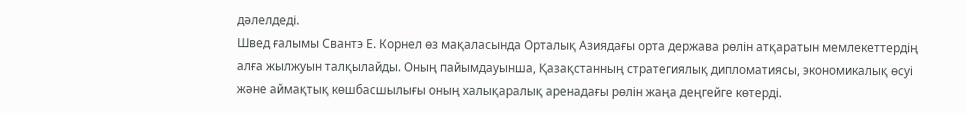дәлелдеді.
Швед ғалымы Свантэ Е. Корнел өз мақаласында Орталық Азиядағы орта держава рөлін атқаратын мемлекеттердің алға жылжуын талқылайды. Оның пайымдауынша, Қазақстанның стратегиялық дипломатиясы, экономикалық өсуі және аймақтық көшбасшылығы оның халықаралық аренадағы рөлін жаңа деңгейге көтерді.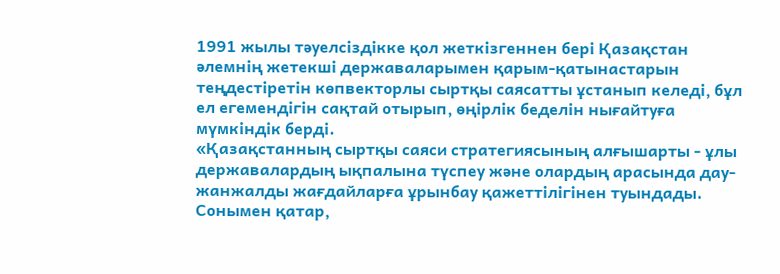1991 жылы тәуелсіздікке қол жеткізгеннен бері Қазақстан әлемнің жетекші державаларымен қарым-қатынастарын теңдестіретін көпвекторлы сыртқы саясатты ұстанып келеді, бұл ел егемендігін сақтай отырып, өңірлік беделін нығайтуға мүмкіндік берді.
«Қазақстанның сыртқы саяси стратегиясының алғышарты - ұлы державалардың ықпалына түспеу және олардың арасында дау-жанжалды жағдайларға ұрынбау қажеттілігінен туындады. Сонымен қатар,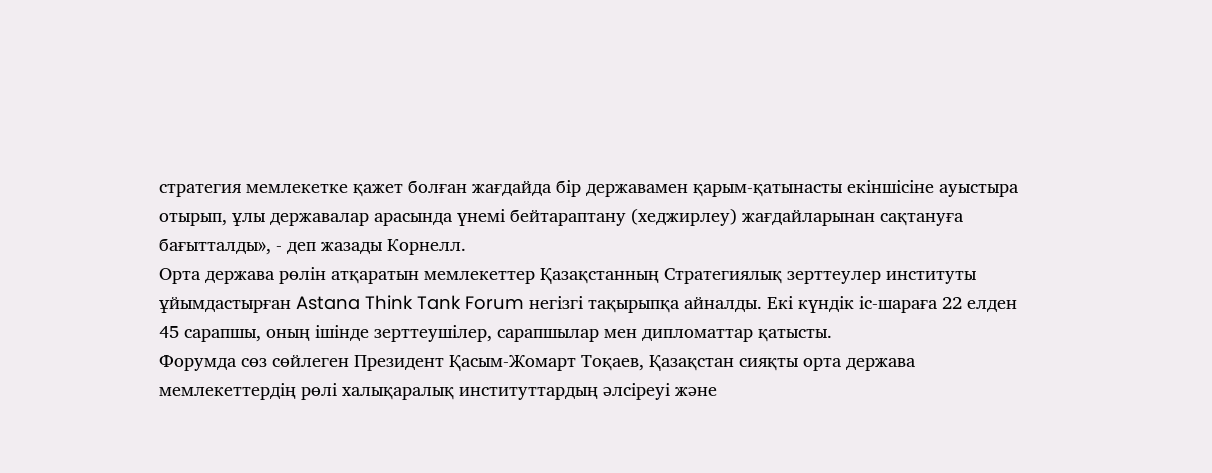стратегия мемлекетке қажет болған жағдайда бір державамен қарым-қатынасты екіншісіне ауыстыра отырып, ұлы державалар арасында үнемі бейтараптану (хеджирлеу) жағдайларынан сақтануға бағытталды», - деп жазады Корнелл.
Орта держава рөлін атқаратын мемлекеттер Қазақстанның Стратегиялық зерттеулер институты ұйымдастырған Astana Think Tank Forum негізгі тақырыпқа айналды. Екі күндік іс-шараға 22 елден 45 сарапшы, оның ішінде зерттеушілер, сарапшылар мен дипломаттар қатысты.
Форумда сөз сөйлеген Президент Қасым-Жомарт Тоқаев, Қазақстан сияқты орта держава мемлекеттердің рөлі халықаралық институттардың әлсіреуі және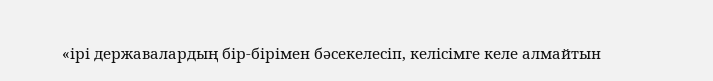«ірі державалардың бір-бірімен бәсекелесіп, келісімге келе алмайтын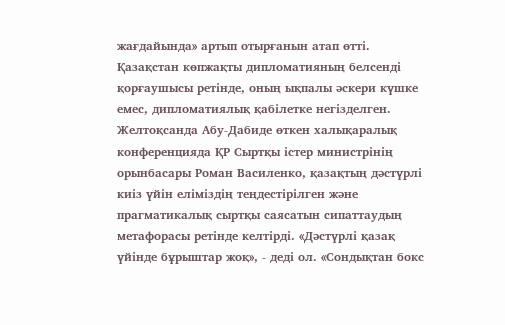жағдайында» артып отырғанын атап өтті.
Қазақстан көпжақты дипломатияның белсенді қорғаушысы ретінде, оның ықпалы әскери күшке емес, дипломатиялық қабілетке негізделген.
Желтоқсанда Абу-Дабиде өткен халықаралық конференцияда ҚР Сыртқы істер министрінің орынбасары Роман Василенко, қазақтың дәстүрлі киіз үйін еліміздің теңдестірілген және прагматикалық сыртқы саясатын сипаттаудың метафорасы ретінде келтірді. «Дәстүрлі қазақ үйінде бұрыштар жоқ», - деді ол. «Сондықтан бокс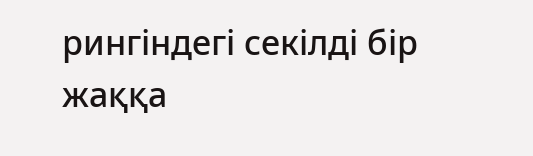рингіндегі секілді бір жаққа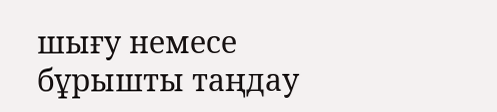шығу немесе бұрышты таңдау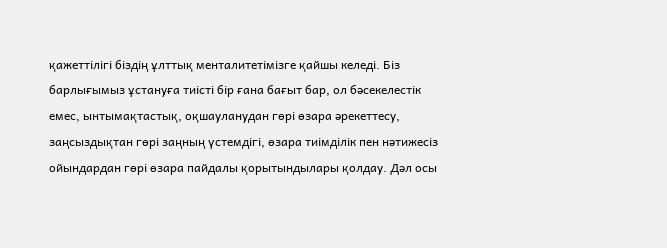қажеттілігі біздің ұлттық менталитетімізге қайшы келеді. Біз барлығымыз ұстануға тиісті бір ғана бағыт бар, ол бәсекелестік емес, ынтымақтастық, оқшауланудан гөрі өзара әрекеттесу, заңсыздықтан гөрі заңның үстемдігі, өзара тиімділік пен нәтижесіз ойындардан гөрі өзара пайдалы қорытындылары қолдау. Дәл осы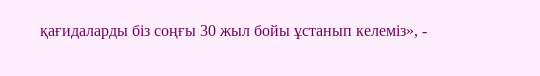қағидаларды біз соңғы 30 жыл бойы ұстанып келеміз», -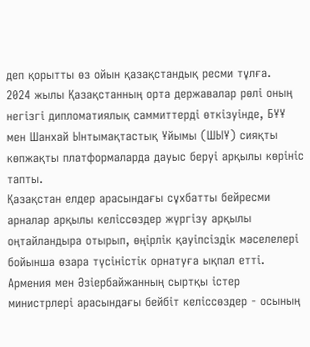деп қорытты өз ойын қазақстандық ресми тұлға.
2024 жылы Қазақстанның орта державалар рөлі оның негізгі дипломатиялық саммиттерді өткізуінде, БҰҰ мен Шанхай Ынтымақтастық Ұйымы (ШЫҰ) сияқты көпжақты платформаларда дауыс беруі арқылы көрініс тапты.
Қазақстан елдер арасындағы сұхбатты бейресми арналар арқылы келіссөздер жүргізу арқылы оңтайландыра отырып, өңірлік қауіпсіздік мәселелері бойынша өзара түсіністік орнатуға ықпал етті. Армения мен Әзіербайжанның сыртқы істер министрлері арасындағы бейбіт келіссөздер - осының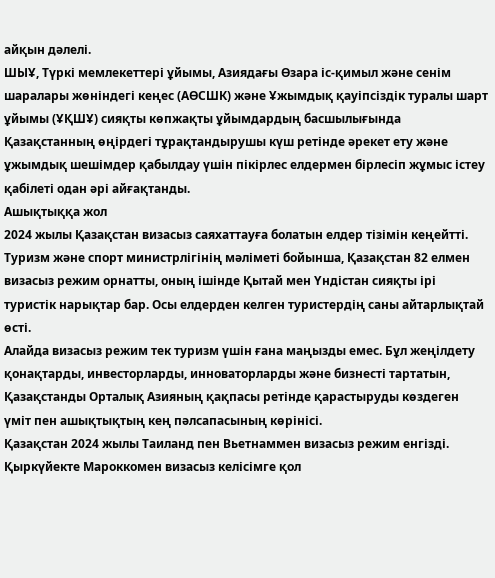айқын дәлелі.
ШЫҰ, Түркі мемлекеттері ұйымы, Азиядағы Өзара іс-қимыл және сенім шаралары жөніндегі кеңес (АӨСШК) және Ұжымдық қауіпсіздік туралы шарт ұйымы (ҰҚШҰ) сияқты көпжақты ұйымдардың басшылығында Қазақстанның өңірдегі тұрақтандырушы күш ретінде әрекет ету және ұжымдық шешімдер қабылдау үшін пікірлес елдермен бірлесіп жұмыс істеу қабілеті одан әрі айғақтанды.
Ашықтыққа жол
2024 жылы Қазақстан визасыз саяхаттауға болатын елдер тізімін кеңейтті. Туризм және спорт министрлігінің мәліметі бойынша, Қазақстан 82 елмен визасыз режим орнатты, оның ішінде Қытай мен Үндістан сияқты ірі туристік нарықтар бар. Осы елдерден келген туристердің саны айтарлықтай өсті.
Алайда визасыз режим тек туризм үшін ғана маңызды емес. Бұл жеңілдету қонақтарды, инвесторларды, инноваторларды және бизнесті тартатын, Қазақстанды Орталық Азияның қақпасы ретінде қарастыруды көздеген үміт пен ашықтықтың кең пәлсапасының көрінісі.
Қазақстан 2024 жылы Таиланд пен Вьетнаммен визасыз режим енгізді. Қыркүйекте Мароккомен визасыз келісімге қол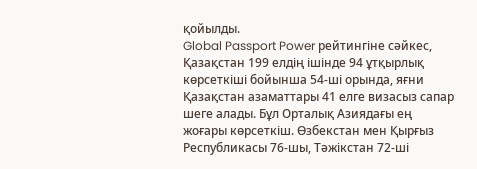қойылды.
Global Passport Power рейтингіне сәйкес, Қазақстан 199 елдің ішінде 94 ұтқырлық көрсеткіші бойынша 54-ші орында, яғни Қазақстан азаматтары 41 елге визасыз сапар шеге алады. Бұл Орталық Азиядағы ең жоғары көрсеткіш. Өзбекстан мен Қырғыз Республикасы 76-шы, Тәжікстан 72-ші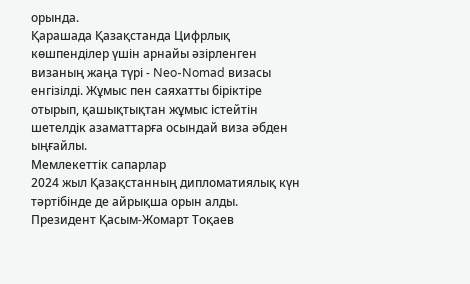орында.
Қарашада Қазақстанда Цифрлық көшпенділер үшін арнайы әзірленген визаның жаңа түрі - Neo-Nomad визасы енгізілді. Жұмыс пен саяхатты біріктіре отырып, қашықтықтан жұмыс істейтін шетелдік азаматтарға осындай виза әбден ыңғайлы.
Мемлекеттік сапарлар
2024 жыл Қазақстанның дипломатиялық күн тәртібінде де айрықша орын алды. Президент Қасым-Жомарт Тоқаев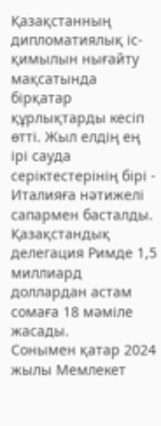Қазақстанның дипломатиялық іс-қимылын нығайту мақсатында бірқатар құрлықтарды кесіп өтті. Жыл елдің ең ірі сауда серіктестерінің бірі - Италияға нәтижелі сапармен басталды. Қазақстандық делегация Римде 1,5 миллиард доллардан астам сомаға 18 мәміле жасады.
Сонымен қатар 2024 жылы Мемлекет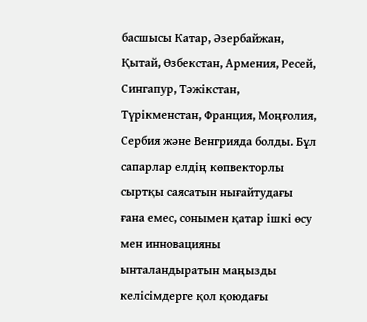басшысы Катар, Әзербайжан, Қытай, Өзбекстан, Армения, Ресей, Сингапур, Тәжікстан, Түрікменстан, Франция, Моңғолия, Сербия және Венгрияда болды. Бұл сапарлар елдің көпвекторлы сыртқы саясатын нығайтудағы ғана емес, сонымен қатар ішкі өсу мен инновацияны ынталандыратын маңызды келісімдерге қол қоюдағы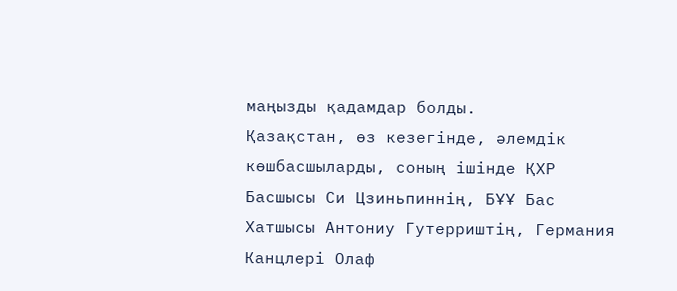маңызды қадамдар болды.
Қазақстан, өз кезегінде, әлемдік көшбасшыларды, соның ішінде ҚХР Басшысы Си Цзиньпиннің, БҰҰ Бас Хатшысы Антониу Гутерриштің, Германия Канцлері Олаф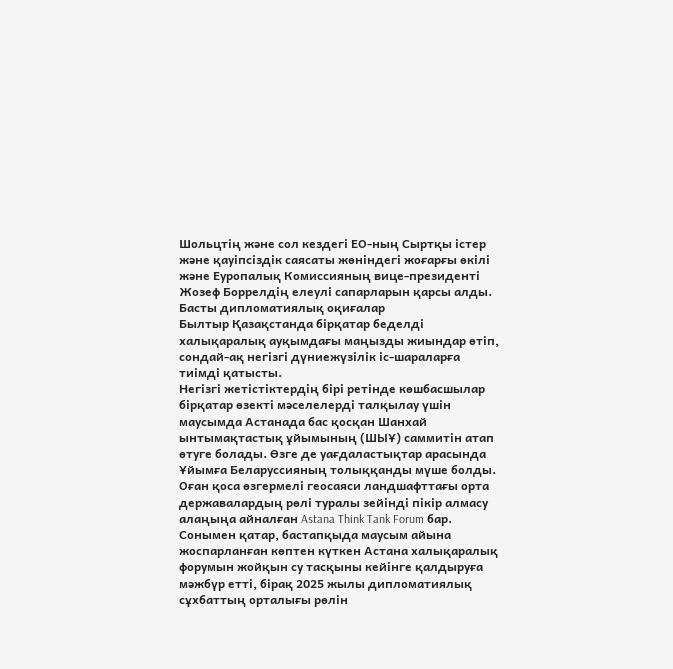Шольцтің және сол кездегі ЕО-ның Сыртқы істер және қауіпсіздік саясаты жөніндегі жоғарғы өкілі және Еуропалық Комиссияның вице-президенті Жозеф Боррелдің елеулі сапарларын қарсы алды.
Басты дипломатиялық оқиғалар
Былтыр Қазақстанда бірқатар беделді халықаралық ауқымдағы маңызды жиындар өтіп, сондай-ақ негізгі дүниежүзілік іс-шараларға тиімді қатысты.
Негізгі жетістіктердің бірі ретінде көшбасшылар бірқатар өзекті мәселелерді талқылау үшін маусымда Астанада бас қосқан Шанхай ынтымақтастық ұйымының (ШЫҰ) саммитін атап өтуге болады. Өзге де уағдаластықтар арасында Ұйымға Беларуссияның толыққанды мүше болды.
Оған қоса өзгермелі геосаяси ландшафттағы орта державалардың рөлі туралы зейінді пікір алмасу алаңыңа айналған Astana Think Tank Forum бар.
Сонымен қатар, бастапқыда маусым айына жоспарланған көптен күткен Астана халықаралық форумын жойқын су тасқыны кейінге қалдыруға мәжбүр етті, бірақ 2025 жылы дипломатиялық сұхбаттың орталығы рөлін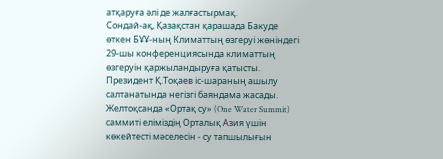атқаруға әлі де жалғастырмақ.
Сондай-ақ, Қазақстан қарашада Бакуде өткен БҰҰ-ның Климаттың өзгеруі жөніндегі 29-шы конференциясында климаттың өзгеруін қаржыландыруға қатысты. Президент Қ.Тоқаев іс-шараның ашылу салтанатында негізгі баяндама жасады.
Желтоқсанда «Ортақ су» (One Water Summit) саммиті еліміздің Орталық Азия үшін көкейтесті мәселесін - су тапшылығын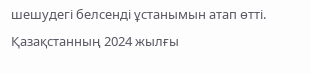шешудегі белсенді ұстанымын атап өтті.
Қазақстанның 2024 жылғы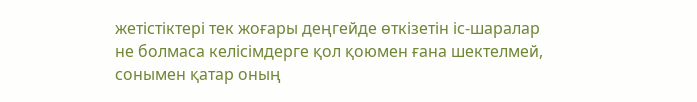жетістіктері тек жоғары деңгейде өткізетін іс-шаралар не болмаса келісімдерге қол қоюмен ғана шектелмей, сонымен қатар оның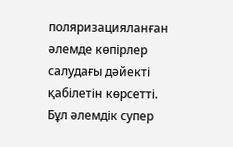поляризацияланған әлемде көпірлер салудағы дәйекті қабілетін көрсетті. Бұл әлемдік супер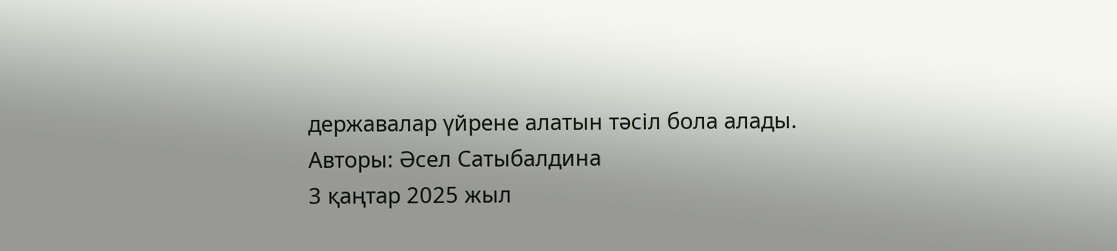державалар үйрене алатын тәсіл бола алады.
Авторы: Әсел Сатыбалдина
3 қаңтар 2025 жыл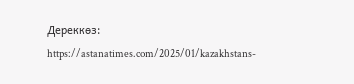Дереккөз: https://astanatimes.com/2025/01/kazakhstans-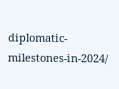diplomatic-milestones-in-2024/